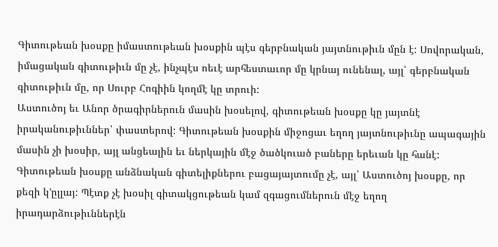Գիտութեան խօսքը իմաստութեան խօսքին պէս գերբնական յայտնութիւն մըն է: Սովորական, իմացական գիտութիւն մը չէ, ինչպէս ոեւէ արհեստաւոր մը կրնայ ունենալ, այլ՝ գերբնական գիտութիւն մը, որ Սուրբ Հոգիին կողմէ կը տրուի:
Աստուծոյ եւ Անոր ծրագիրներուն մասին խօսելով, գիտութեան խօսքը կը յայտնէ իրականութիւններ՝ փաստերով: Գիտութեան խօսքին միջոցաւ եղող յայտնութիւնը ապագային մասին չի խօսիր, այլ անցեալին եւ ներկային մէջ ծածկուած բաները երեւան կը հանէ:
Գիտութեան խօսքը անձնական գիտելիքներու բացայայտումը չէ, այլ՝ Աստուծոյ խօսքը, որ քեզի կ'ըլլայ: Պէտք չէ խօսիլ գիտակցութեան կամ զգացումներուն մէջ եղող իրադարձութիւններէն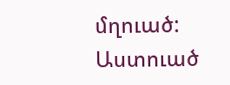մղուած:
Աստուած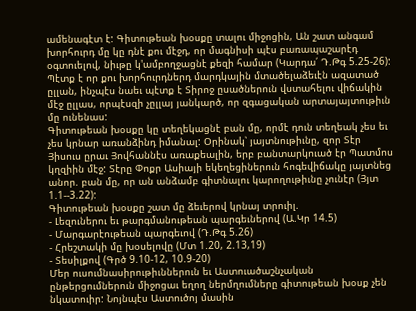ամենագէտ է: Գիտութեան խօսքը տալու միջոցին, Ան շատ անգամ խորհուրդ մը կը դնէ քու մէջդ, որ մագնիսի պէս բառապաշարէդ օգտուելով, նիւթը կ'ամբողջացնէ քեզի համար (Կարդա՛ Դ.Թգ 5.25-26): Պէտք է որ քու խորհուրդներդ մարդկային մտածելաձեւէն ազատած ըլլան, ինչպէս նաեւ պէտք է Տիրոջ ըսածներուն վստահելու վիճակին մէջ ըլլաս, որպէսզի չըլլայ յանկարծ, որ զգացական արտայայտութիւն մը ունենաս:
Գիտութեան խօսքը կը տեղեկացնէ բան մը, որմէ դուն տեղեակ չես եւ չես կրնար առանձինդ իմանալ: Օրինակ՝ յայտնութիւնը, զոր Տէր Յիսուս ըրաւ Յովհաննէս առաքեալին, երբ բանտարկուած էր Պատմոս կղզիին մէջ: Տէրը Փոքր Ասիայի եկեղեցիներուն հոգեվիճակը յայտնեց անոր. բան մը, որ ան անձամբ գիտնալու կարողութիւնը չունէր (Յյտ 1.1--3.22):
Գիտութեան խօսքը շատ մը ձեւերով կրնայ տրուիլ.
- Լեզուներու եւ թարգմանութեան պարգեւներով (Ա.Կր 14.5)
- Մարգարէութեան պարգեւով (Դ.Թգ 5.26)
- Հրեշտակի մը խօսելովը (Մտ 1.20, 2.13,19)
- Տեսիլքով (Գրծ 9.10-12, 10.9-20)
Մեր ուսումնասիրութիւններուն եւ Աստուածաշնչական ընթերցումներուն միջոցաւ եղող ներմղումները գիտութեան խօսք չեն նկատուիր: Նոյնպէս Աստուծոյ մասին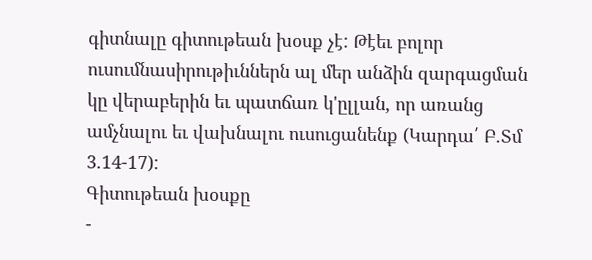գիտնալը գիտութեան խօսք չէ: Թէեւ բոլոր ուսումնասիրութիւններն ալ մեր անձին զարգացման կը վերաբերին եւ պատճառ կ'ըլլան, որ առանց ամչնալու եւ վախնալու ուսուցանենք (Կարդա՛ Բ.Տմ 3.14-17):
Գիտութեան խօսքը
-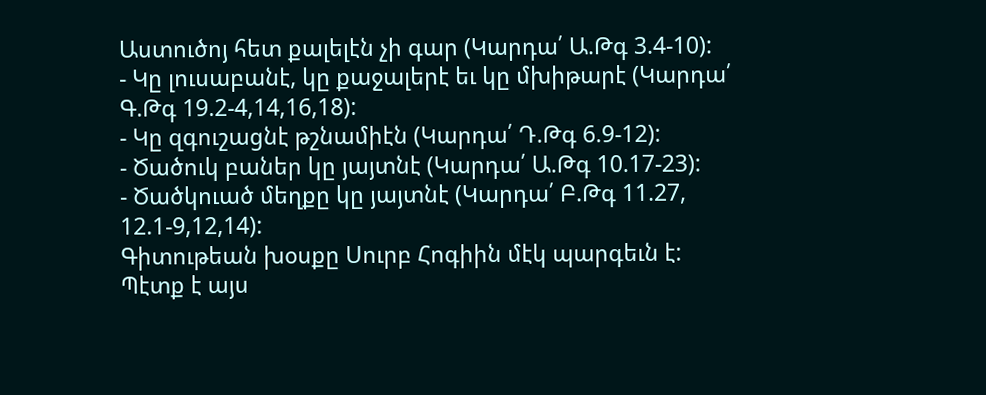Աստուծոյ հետ քալելէն չի գար (Կարդա՛ Ա.Թգ 3.4-10):
- Կը լուսաբանէ, կը քաջալերէ եւ կը մխիթարէ (Կարդա՛ Գ.Թգ 19.2-4,14,16,18):
- Կը զգուշացնէ թշնամիէն (Կարդա՛ Դ.Թգ 6.9-12):
- Ծածուկ բաներ կը յայտնէ (Կարդա՛ Ա.Թգ 10.17-23):
- Ծածկուած մեղքը կը յայտնէ (Կարդա՛ Բ.Թգ 11.27, 12.1-9,12,14):
Գիտութեան խօսքը Սուրբ Հոգիին մէկ պարգեւն է: Պէտք է այս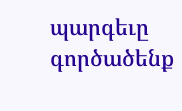պարգեւը գործածենք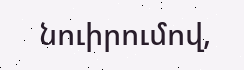նուիրումով,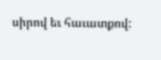սիրով եւ հաւատքով: